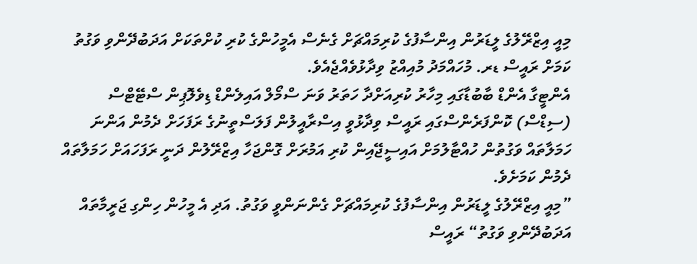މިއީ އިޒްރޭލުގެ ލީޑަރުން އިންސާފުގެ ކުރިމައްޗަށް ގެނެސް އެމީހުންގެ ކުރި ކުށްތަކަށް އަދަބުދޭންވި ވަގުތު ކަމަށް ރައީސް ޑރ. މުހައްމަދު މުއިއްޒު ވިދާޅުވެއްޖެއެވެ.
އެންޓީގާ އެންޑް ބާބުޑާގައި މިހާރު ކުރިއަށްދާ ހަތަރު ވަނަ ސްމޯލް އައިލެންޑް ޑިވެލޮޕިން ސްޓޭޓްސް (ސިޑްސް) ކޮންފަރެންސްގައި ރައީސް ވިދާޅުވީ އިސްރާއީލުން ފަލަސްތީނުގެ ރަފަހަށް ދެމުން އަންނަ ހަމަލާތައް ވަގުތުން ހުއްޓާލުމަށް އައިސީޖޭއިން ކުރި އަމުރަށް ގޮންޖަހާ އިޒްރޭލުން ދަނީ ރަފަހައަށް ހަމަލާތައް ދެމުން ކަމަށެވެ.
”މިއީ އިޒްރޭލުގެ ލީޑަރުން އިންސާފުގެ ކުރިމައްޗަށް ގެންނަންވީ ވަގުތު. އަދި އެ މީހުން ހިންގި ޖަރީމާތައް އަދަބުދޭންވި ވަގުތު“ ރައީސް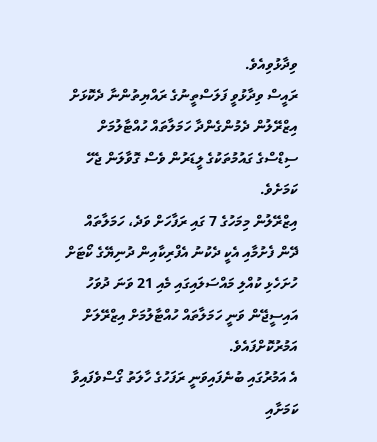ވިދާޅުވިއެވެ.
ރައީސް ވިދާޅުވީ ފަލަސްތީނުގެ ރައްޔިތުންނާ ދެކޮޅަށް އިޒްރޭލުން ދެމުންގެންދާ ހަމަލާތައް ހުއްޓާލުމަށް ސިޑްސްގެ ގައުމުތަކުގެ ލީޑަރުން ވެސް ގޮވާލަން ޖެހޭ ކަމަށެވެ.
އިޒްރޭލުން މިމަހުގެ 7 ގައި ރަފާހަށް ވަދެ، ހަމަލާތައް ދޭން ފެށުމާއި އެކީ ދެކުނު އެފްރިކާއިން ދުނިޔޭގެ ކޯޓަށް ހުށަހެޅި ކުއްލި މައްސަލައިގައި މެއި 21 ވަނަ ދުވަހު އައިސީޖޭން ވަނީ ހަމަލާތައް ހުއްޓާލުމަށް އިޒްރޭލަށް އަމުރުކޮށްފައެވެ.
އެ އަމުރުގައި ބުނެފައިވަނީ ރަފަހުގެ ހާލަތު ގޯސްވެފައިވާ ކަމަށާއި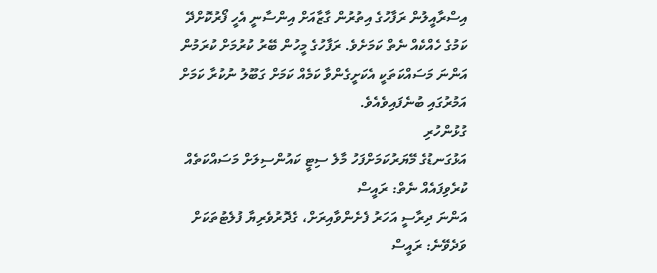އިސްރާއީލުން ރަފާހުގެ އިތުރުން ގާޒާއަށް އިންސާނީ އެހީ ފޯރުކޮށްދޭ ކަމުގެ ހެއްކެއް ނެތް ކަމަށެވެ. ރަފާހުގެ މީހުން ބޭރު ކުރުމަށް ކުރަމުން އަންނަ މަސައްކަތަކީ އެކަށީގެންވާ ކަމެއް ކަމަށް ގަބޫލު ނުކުރާ ކަމަށް އަމުރުގައި ބުނެފައިވެއެވެ.
ގުޅުންހުރި
އަޅުގަނޑުގެ މޭޔަރުކަމަށްފަހު މާލެ ސިޓީ ކައުންސިލަށް މަސައްކަތެއް ކުރެވިފައެއް ނެތް: ރައީސް
އަންނަ ދިރާސީ އަހަރު ފެށެންވާއިރަށް، ގެދޮރުވެރިޔާ ފުލެޓުތަކަށް ވަދެވޭނެ: ރައީސް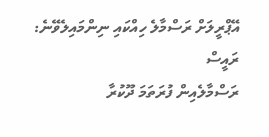އޭޕްރީލަށް ރަސްމާލެ ހިއްކައި ނިންމައިލެވޭނެ: ރައީސް
ރަސްމާލެއިން ފުރަތަމަ ދޫކުރާ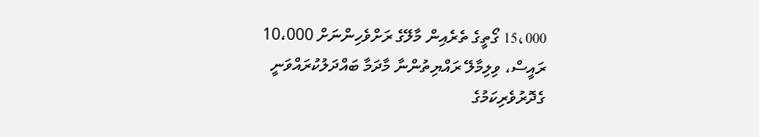15،000 ގޯތީގެ ތެރެއިން މާލޭގެ ރަށްވެހިންނަށް 10،000
ރައީސް، ވިލިމާލޭ ރައްޔިތުންނާ މާދަމާ ބައްދަލުކުރައްވަނީ
ގެދޮރުވެރިކަމުގެ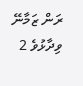ރަން ޒަމާނޭ ވިދާޅުވެ 2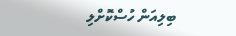ބިލިއަން ހުސްކޮށްލި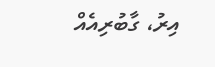އިރު، ގާބުރިއެއް